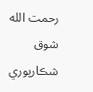رحمت الله شوق شڪارپوري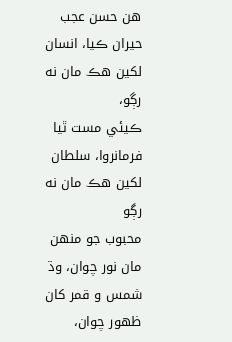هن حسن عجب حيران ڪيا، انسان لکين هڪ مان نه رڳو،
ڪيئي مست ٿيا فرمانروا، سلطان لکين هڪ مان نه رڳو
محبوب جو منهن مان نور چوان، وڌ شمس و قمر کان ظهور چوان،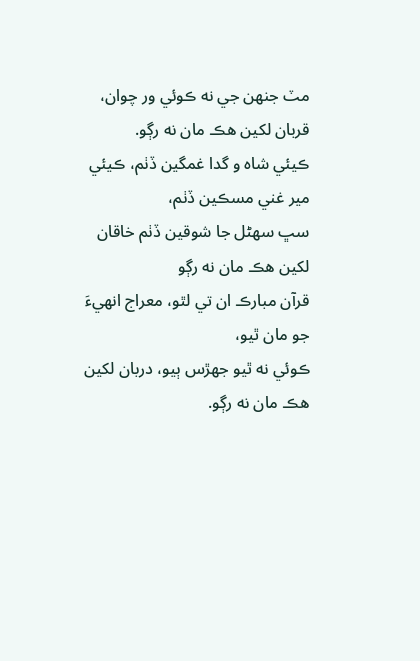مٽ جنهن جي نه ڪوئي ور چوان، قربان لکين هڪ مان نه رڳو.
ڪيئي شاه و گدا غمگين ڏٺم، ڪيئي مير غني مسڪين ڏٺم،
سڀ سهڻل جا شوقين ڏٺم خاقان لکين هڪ مان نه رڳو
قرآن مبارڪ ان تي لٿو، معراج انهيءَ جو مان ٿيو،
ڪوئي نه ٿيو جهڙس ٻيو، دربان لکين هڪ مان نه رڳو.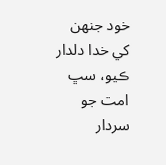خود جنهن کي خدا دلدار ڪيو، سڀ امت جو سردار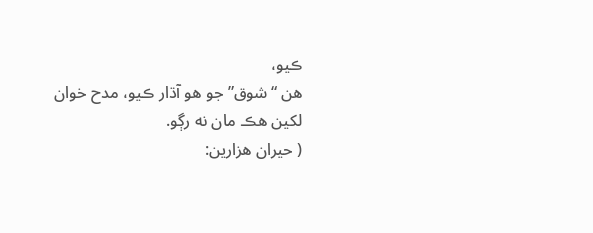ڪيو،
هن “شوق” جو هو آڌار ڪيو، مدح خوان لکين هڪ مان نه رڳو.
( حيران هزارين: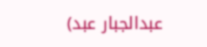عبدالجبار عبد)